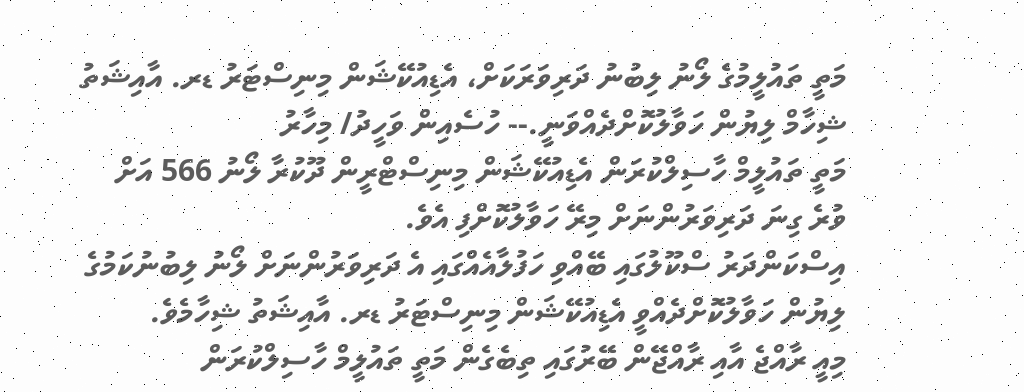މަތީ ތައުލީމުގެ ލޯނު ލިބުނު ދަރިވަރަކަށް، އެޑިއުކޭޝަން މިނިސްޓަރު ޑރ. އާއިޝަތު ޝިހާމް ލިޔުން ހަވާލުކޮށްދެއްވަނީ.-- ހުސެއިން ވަހީދު/ މިހާރު
މަތީ ތައުލީމް ހާސިލްކުރަން އެޑިއުކޭޝަން މިނިސްޓްރީން ދޫކުރާ ލޯނު 566 އަށް ވުރެ ގިނަ ދަރިވަރުންނަށް މިރޭ ހަވާލުކޮށްފި އެވެ.
އިސްކަންދަރު ސްކޫލުގައި ބޭއްވި ހަފުލާއެއްގައި އެ ދަރިވަރުންނަށް ލޯނު ލިބުނުކަމުގެ ލިޔުން ހަވާލުކޮށްދެއްވީ އެޑިއުކޭޝަން މިނިސްޓަރު ޑރ. އާއިޝަތު ޝިހާމެވެ.
މިއީ ރާއްޖެ އާއި ރާއްޖޭން ބޭރުގައި ތިބެގެން މަތީ ތައުލީމް ހާސިލްކުރަން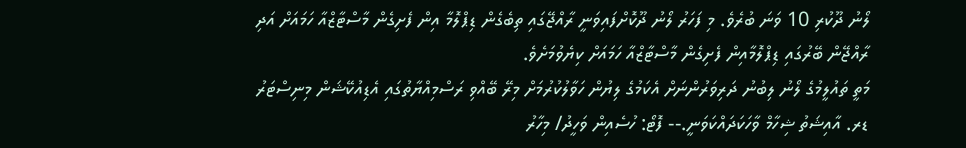ލޯނު ދޫކުރި 10 ވަނަ ބުރެވެ. މި ފަހަރު ލޯނު ދޫކޮށްފައިވަނީ ރާއްޖޭގައި ތިބެގެން ޑިޕްލޮމާ އިން ފެށިގެން މާސްޓާޒްއާ ހަމައަށް އަދި ރާއްޖޭން ބޭރުގައި ޑިޕްލޮމާއިން ފެށިގެން މާސްޓާޒްއާ ހަމައަށް ކިޔެވުމަށެވެ.
މަތީ ތައުލީމުގެ ލޯނު ލިބުނު ދަރިވަރުންނަށް އެކަމުގެ ލިޔުން ހަވާލުކުރުމަށް މިރޭ ބޭއްވި ރަސްމިއްޔާތުގައި އެޑިއުކޭޝަން މިނިސްޓަރު ޑރ. އާއިޝަތު ޝިހާމް ވާހަކަދައްކަވަނީ.-- ފޮޓޯ: ހުސެއިން ވަހީދު/ މިހާރު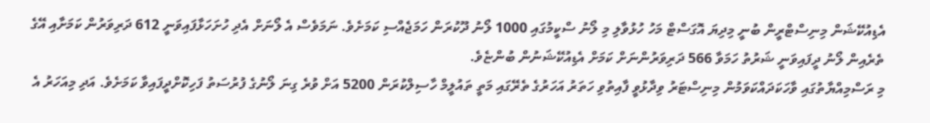އެޑިއުކޭޝަން މިނިސްޓްރީން ބުނީ މިދިޔަ އޮގަސްޓް މަހު ހުޅުވާލި މި ލޯނު ސްކީމުގައި 1000 ލޯނު ދޫކުރަން ހަމަޖެއްސި ކަމަށެވެ. ނަމަވެސް އެ ލޯނަށް އެދި ހުށަހަޅާފައިވަނީ 612 ދަރިވަރުން ކަމަށާއި އޭގެ ތެރެއިން ލޯނު ދީފައިވަނީ ޝަރުތު ހަމަވާ 566 ދަރިވަރުންނަށް ކަމަށް އެޑިއުކޭޝަނުން ބުންޏެވެ.
މި ރަސްމިއްޔާތުގައި ވާހަކަދައްކަވަމުން މިނިސްޓަރު ވިދާޅުވީ ފާއިތުވި ހަތަރު އަހަރުގެ ތެރޭގައި މަތީ ތައުލީމް ހާސިލްކުރަން 5200 އަށް ވުރެ ގިނަ ލޯނުގެ ފުރުސަތު ފަހިކޮށްދީފައިވާ ކަމަށެވެ. އަދި މިއަހަރު އެ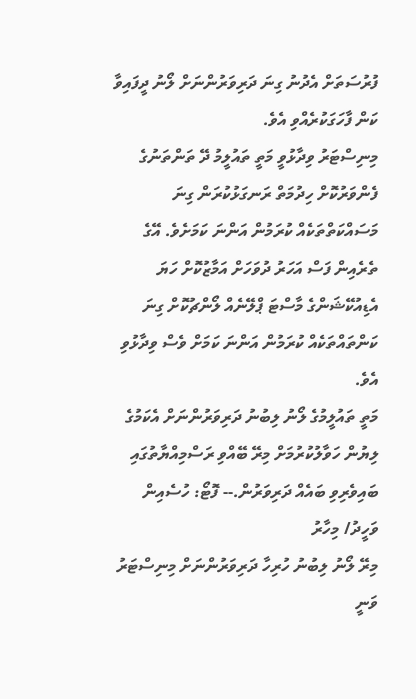ފުރުސަތަށް އެދުނު ގިނަ ދަރިވަރުންނަށް ލޯނު ދީފައިވާ ކަން ފާހަގަކުރެއްވި އެވެ.
މިނިސްޓަރު ވިދާޅުވީ މަތީ ތައުލީމު ދޭ ތަންތަނުގެ ފެންވަރުކޮށް ހިދުމަތް ރަނގަޅުކުރަން ގިނަ މަސައްކަތްތަކެއް ކުރަމުން އަންނަ ކަމަށެވެ. އޭގެ ތެރެއިން ފަސް އަހަރު ދުވަހަށް އަމާޒުކޮށް ހަޔަ އެޑިއުކޭޝަންގެ މާސްޓަ ޕްލޭނެއް ލޯންޗުކޮށް ގިނަ ކަންތައްތަކެއް ކުރަމުން އަންނަ ކަމަށް ވެސް ވިދާޅުވި އެވެ.
މަތީ ތައުލީމުގެ ލޯނު ލިބުނު ދަރިވަރުންނަށް އެކަމުގެ ލިޔުން ހަވާލުކުރުމަށް މިރޭ ބޭއްވި ރަސްމިއްޔާތުގައި ބައިވެރިވި ބައެއް ދަރިވަރުން.-- ފޮޓޯ: ހުސެއިން ވަހީދު/ މިހާރު
މިރޭ ލޯނު ލިބުނު ހުރިހާ ދަރިވަރުންނަށް މިނިސްޓަރު ވަނީ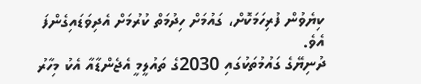ކިޔެވުން ފުރިހަމަކޮށް، ގައުމަށް ހިދުމަތް ކުރުމަށް އެދިވަޑައިގެންފަ އެވެ.
ދުނިޔޭގެ ގައުމުތަކުގައި 2030ގެ ތައުލީމީ އެޖެންޑާއާ އެކު މިހާރު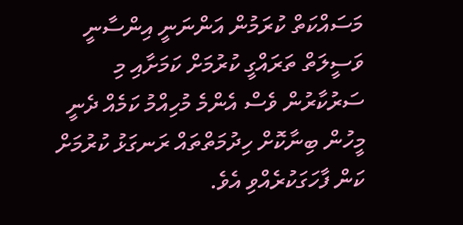މަސައްކަތް ކުރަމުން އަންނަނީ އިންސާނީ ވަސީލަތް ތަރައްގީ ކުރުމަށް ކަމަށާއި މި ސަރުކާރުން ވެސް އެންމެ މުހިއްމު ކަމެއް ދެނީ މީހުން ބިނާކޮށް ހިދުމަތްތައް ރަނގަޅު ކުރުމަށް ކަން ފާހަގަކުރެއްވި އެވެ.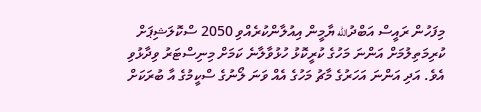މިފަހުން ރައީސް އަބްދުالله ޔާމީން އިއުލާންކުރެއްވި 2050 ސްކޮލަޝިޕަށް ކުރިމަތިލުމަށް އަންނަ މަހުގެ ކުރީކޮޅު ހުޅުވާލާނެ ކަމަށް މިނިސްޓަރު ވިދާޅުވި އެވެ. އަދި އަންނަ އަހަރުގެ މާޗު މަހުގެ އެއް ވަނަ ލޯނުގެ ސްކީމުގެ އާ ބުރަކަށް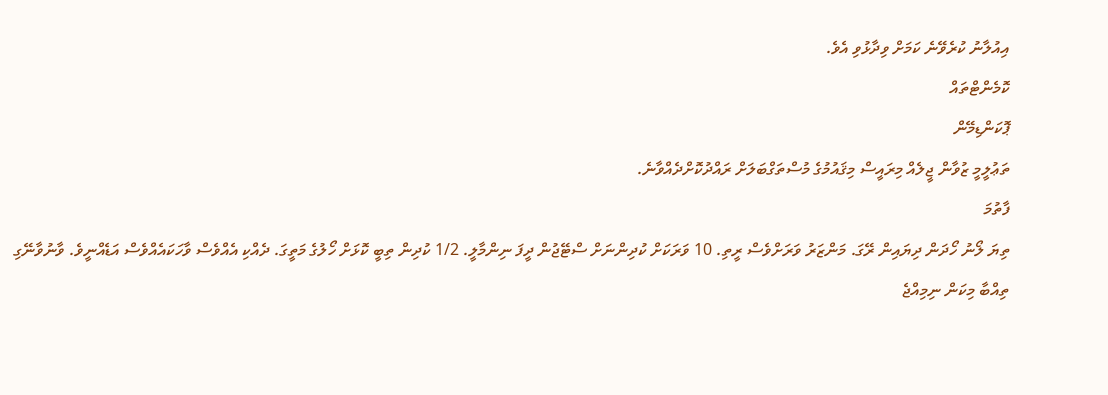އިއުލާނު ކުރެވޭނެ ކަމަށް ވިދާޅުވި އެވެ.
ކޮމެންޓްތައް
ޕޮކަންޑިމޭން
ތަޢުލީމީ ޒުވާން ޖީލެއް މިރައީސް މިޤައުމުގެ މުސްތަގްބަލަށް ރައްދުކޮށްދެއްވާނެ.
ފާތުމަ
ތިޔަ ލޯނު ހޯދަން ދިޔައިން ރޭގަ. މަންޒަރު ވަރަށްވެސް ރީތި. 10 ވަރަކަށް ކުދިންނަށް ސްޓޭޖުން ދީފަ ނިންމާލީ. 1/2 ކުދިން ތިބީ ކޮޅަށް ހޯލުގެ މަތީގަ. ދެއްކި އެއްވެސް ވާހަކައެއްވެސް އަޑެއްނީވެ. ވާނުވާނޭގި ތިއްބާ މިކަން ނިމިއްޖެ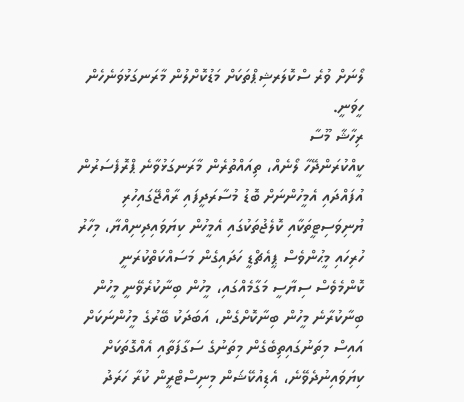ލޯނަށް ވުރެ ސްކޮލަރޝިޕްތަކަށް މަޑުކޮށްލުން މާރަނގަޅުވަނެހެން ހީވަނީ.
ރިހާޝާ މޫސާ
ކީއްކުރަންދޭހާ ލޯނެއް، ތިއައްތުރެން މާރަނގަޅުވާނެ ޕްރޮފެސަރުން އުފައްދައި އެމީހުންނަށް ބޮޑު މުސާރަދީފައި ރާއްޖޭގައިހުރި ޔުނިވަސިޓީތަކާއި ކޮލެޖުތަކުގައި އެމީހުން ކިޔަވައިދިނިއްޔާ، މިހާރު ހުރިހައި މީޙުންވެސް ޕީއެޗްޑީ ހަދައިގެން މަސައްކަތްކުރަނީ ކޮންމެވެސް ސިޔާސީ މަގާމެއްގައި، މީހުން ބިނާކުރެވޭނީ މީހުން ބިނާކުރާނެ މީހުން ބިނާކޮށްގެން، އަބަދަކު ބޭރުގެ މީހުންނަކަށް އައިސް މިތަނުގައިތިބެގެން މިތަނުގެ ސަގާފަތާއި އެއްގޮތަކަށް ކިޔަވައިނުދެވޭނެ، އެޑިއުކޭޝަން މިނިސްޓްރީން ކުރާ ހަރަދު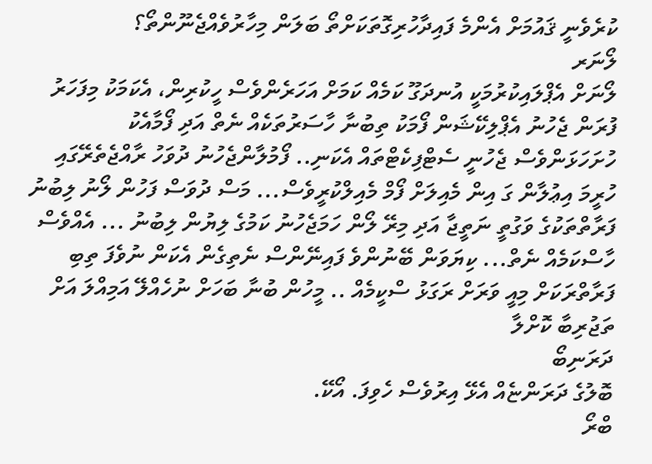ކުރެވެނީ ޤައުމަށް އެންމެ ފައިދާހުރިގޮތަކަށްތޯ ބަލަން މިހާރުވެއްޖެނޫންތޯ؟
ލޯނަރ
ލޯނަށް އެޕްލައިކުރުމަކީ އުނދަގޫ ކަމެއް ކަމަށް އަހަރެންވެސް ހީކުރިން، އެކަމަކު މިފަހަރު ފުރަން ޖެހުނު އެޕްލިކޭޝަން ފޯމަކު ތިބުނާ ހާސަރުތަކެއް ނެތް އަދި ފޯމާއެކު ހުށަހަޅަންވެސް ޖެހުނީ ސެޓްފިކެޓްތައް އެކަނި.. ފޯމުލާންޖެހުނު ދުވަހު ރާއްޖެތެރޭގައި ހުރީމަ އިޢުލާން ގަ އިން މެއިލަށް ފޯމް މެއިލްކުރީވެސް... މަސް ދުވަސް ފަހުން ލޯނު ލިބުނު ފަރާތްތަކުގެ ވަގުތީ ނަތީޖާ އަދި މިރޭ ލޯން ހަމަޖެހުނު ކަމުގެ ލިޔުން ލިބުނު ... އެއްވެސް ހާސްކަމެއް ނެތް... ކިޔަވަން ބޭނުންވެ ފައިނޭންސް ނެތިގެން އެކަން ނުވެފަ ތިބި ފަރާތްރަކަށް މިއީ ވަރަށް ރަގަޅު ސްކީމެއް .. މީހުން ބުނާ ބަހަށް ނުހެއްލޭ އަމިއްލަ އަށް ތަޖުރިބާ ކޮށްލާ
ދަރަނިބޯ
ބޮލުގެ ދަރަންޏެއް އެޅޭ އިރުވެސް ހެވިފަ. އޯކޭ.
ބްރޯ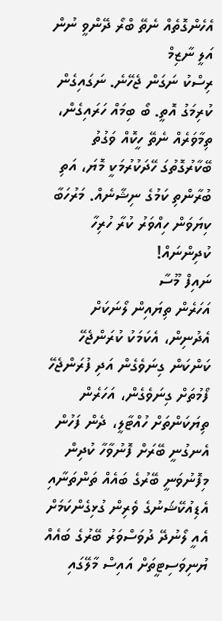އެހެންގޮތެއް ނެތޭ ބްރޯ ދޭންވީ ނުން
އަލީ ނާޒިމް
ރިސްކު ނަގަން ޖެހޭނެ. ނަގައިގެން ކުރިމަގު އޮތީ. ބޯ ބިމައް ހަރައިގެން، ތިމާވަރެއް ނެތޭ ހީކޮއް ވަގުތު ބޭކާރުގޮތުގަ ހޭދަކުރުމަކީ މޮޔަ، އަތި ބުރާންތި ކަމުގެ ނިޝާނެއް. މަރުހަބާ ކިޔަވަން ހިއްވަރު ކުރާ ހުރިހާ ކުދިންނައް!
ނައިފް މޫސާ
އަހަރެން ތިޔައިން ލޯނަކަށް އެދުނިން، އެކަމަކު ކުރަންޖެހޭ ކަންކަން ގިނަވެގެން އަދި ފުރަންޖެހޭ ފޯމުތަށް ގިނަވެގެން، އަހަރެން ތިޔަކަންތަށް ހުއްޓާލީ، ދެން ފަހުން އެނގުނީ ބޭރަށް ފޮނުވާހާ ކުދިން މިފޮނުވަނީ ބޭރުގެ ބައެއް ތަންތަނާއި އެޑިއުކޭޝަނުގެ ވެރިން ގުޅިގެންކަމަށް އެއީ ލޯނުދޭ ދުވަސްވަރު ބޭރުގެ ބައެއް ޔުނިވަސިޓީތަށް އައިސް މާލޭގައި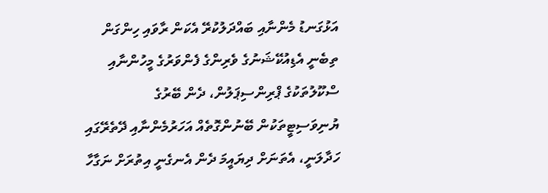އަޅުގަނޑު މެންނާއި ބައްދަލުކުރޭ އެކަން ރާވައި ހިންގަން ތިބެނީ އެޑިއުކޭޝަނުގެ ވެރިންގެ ފެންވަރުގެ މީހުންނާއި ސްކޫލުތަކުގެ ޕްރިންސިޕަލުން، ދެން ބޭރުގެ ޔުނިވަސިޓީތަކުން ބޭނުންގޮތެއް އަހަރުމެންނާއި ދޭތެރޭގައި ހަދާލަނީ، އެތަނަށް ދިޔައީމަ ދެން އެނގެނީ އިތުރަށް ނަގާހާ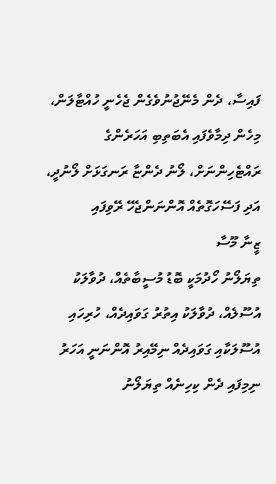ފައިސާ، ދެން މެނޭޖުނުވެގެން ޖެހެނީ ހުއްޓާލަން، މިހެން ދިމާވެފައި އެބަތިބި އަހަރެންގެ ރައްޓެހިންނަށް، ލޯނު ދެންޏާ ރަނގަޅަށް ލޯނުދީ، އަދި ފަސޭހަގޮތެއް އޮންނަންޖެހޭ ރޭވިފައި
ޒީނާ މޫސާ
ތިޔަލޯނު ހޯދުމަކީ ބޮޑު މުސީބާތެއް، ދުވާލަކު އުސޫލެއް، ދުވާލަކު އިތުރު ގަވައިދެއް، ހުރިހައި އުސޫލަކާއި ގަވައިދެއް ނިމޭއިރު އޮންނަނީ އަހަރު ނިމިފައި ދެން ކިހިނެއް ތިޔަލޯނު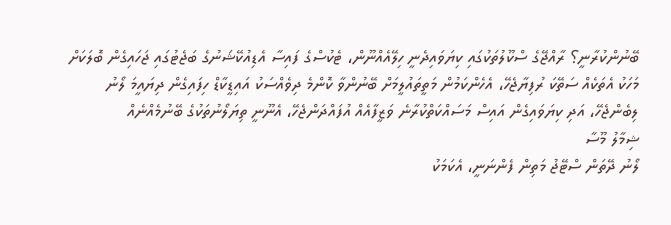ބޭނުންކުރާނީ؟ ރާއްޖޭގެ ސްކޫލުތަކުގައި ކިޔަވައިދެނީ ހިލޭއެއްނޫން، ޓެކުސްގެ ފައިސާ އެޑިއުކޭޝަނުގެ ބަޖެޓުގައި ޖަހައިގެން ބޮލަކަށް މަހަކު އެތަކެއް ސަތޭކަ ރުފިޔާޖެހޭ، އެހެންކަމުން މަތީތައުލީމަށް ބޭނުންވާ ކޮންމެ ދިވެއްސަކު އައިޑީކާޑް ހިފައިގެން ދިޔައީމަ ލޯނު ލިބެންޖެހޭ، އަދި ކިޔަވައިގެން އައިސް މަސައްކަތްކުރާނެ ވަޒީފާއެއް އުފައްދަންޖެހޭ، އެނޫނީ ތިޔަލޯނުތަކުގެ ބޭނުމެއްނެއް
ޝިމާލު މޫސާ
ލޯނު ދޭތަން ސްޓޭޖު މަތިން ފެންނަނީ، އެކަމަކު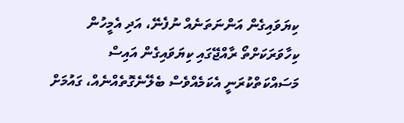ކިޔަވައިގެން އަންނަތަނެއް ނުފެނޭ، އަދި އެމީހުން ކިހާވަރަކަށްތޯ ރާއްޖޭގައި ކިޔަވައިގެން އައިސް މަސައްކަތްކުރަނީ އެކަމެއްވެސް ބެލޭނެގޮތެއްނެއް، ގައުމަށް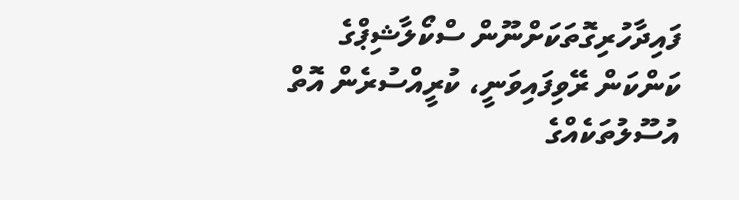ފައިދާހުރިގޮތަކަށްނޫން ސްކޯލާޝިޕްގެ ކަންކަން ރޭވިފައިވަނީ، ކުރީއްސުރެން އޮތް އުސޫލުތަކެއްގެ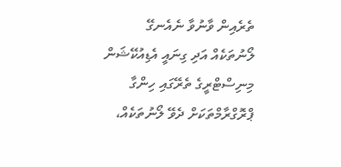ތެރެއިން ވާނުވާ ނެއެނގޭ ލޯނުތަކެއް އަދި ގިނައީ އެޑިއުކޭޝަން މިނިސްޓްރީގެ ތެރޭގައި ހިންގާ ޕްރޮގްރާމްތަކަށް ދެވޭ ލޯނުތަކެއް،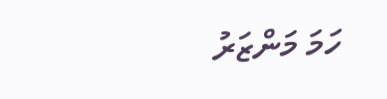ހަމަ މަންޒަރު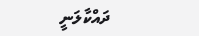ދައްކާލަނީ